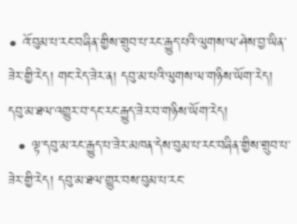• འོ་བུམ་པ་རང་བཞིན་གྱིས་གྲུབ་པ་རང་རྒྱུད་པའི་ལུགས་ལ་ཤེས་བྱ་ཡིན་ཟེར་གྱི་རེད། གང་རེད་ཟེར་ན། དབུ་མ་པའི་ལུགས་ལ་གཉིས་ཡོག་རེད། དབུ་མ་ཐལ་འགྱུར་བ་དང་རང་རྒྱུད་ཟེར་བ་གཉིས་ཡོག་རེད།
  • ལྟ་དབུ་མ་རང་རྒྱུད་པ་ཟེར་མཁན་དེས་བུམ་པ་རང་བཞིན་གྱིས་གྲུབ་པ་ཟེར་གྱི་རེད། དབུ་མ་ཐལ་གྱུར་བས་བུམ་པ་རང་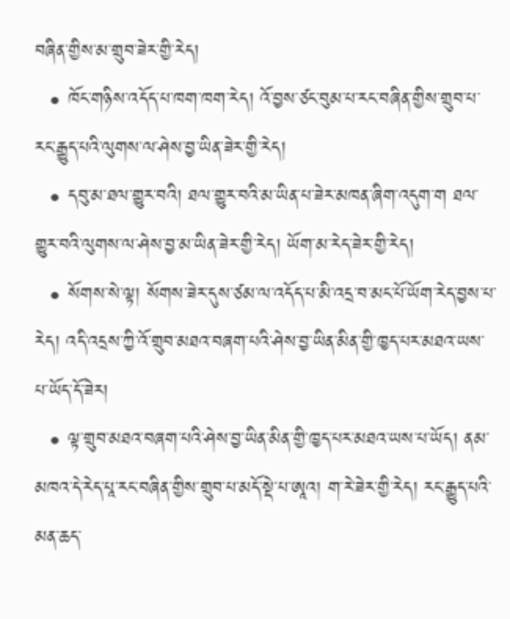བཞིན་གྱིས་མ་གྲུབ་ཟེར་གྱི་རེད།
  • ཁོང་གཉིས་འདོད་པ་ཁག་ཁག་རེད། འོ་བྱས་ཙང་བུམ་པ་རང་བཞིན་གྱིས་གྲུབ་པ་རང་རྒྱུད་པའི་ལུགས་ལ་ཤེས་བྱ་ཡིན་ཟེར་གྱི་རེད།
  • དབུ་མ་ཐལ་གྱུར་བའི། ཐལ་གྱུར་བའི་མ་ཡིན་པ་ཟེར་མཁན་ཞིག་འདུག་ག ཐལ་གྱུར་བའི་ལུགས་ལ་ཤེས་བྱ་མ་ཡིན་ཟེར་གྱི་རེད། ཡོག་མ་རེད་ཟེར་གྱི་རེད།
  • སོགས་སེ་ལྟ། སོགས་ཟེར་དུས་ཙམ་ལ་འདོད་པ་མི་འདྲ་བ་མང་པོ་ཡོག་རེད་བྱས་པ་རེད། འདི་འདྲས་ཀྱི་འོ་གྲུབ་མཐའ་བཞག་པའི་ཤེས་བྱ་ཡིན་མིན་གྱི་ཁྱད་པར་མཐའ་ཡས་པ་ཡོད་དོ་ཟེར།
  • ལྟ་གྲུབ་མཐའ་བཞག་པའི་ཤེས་བྱ་ཡིན་མིན་གྱི་ཁྱད་པར་མཐའ་ཡས་པ་ཡོད། ནམ་མཁའ་དེ་རེད་པཱ་རང་བཞིན་གྱིས་གྲུབ་པ་མདོ་སྡེ་པ་ཨཱའ། ག་རེ་ཟེར་གྱི་རེད། རང་རྒྱུད་པའི་མན་ཆད་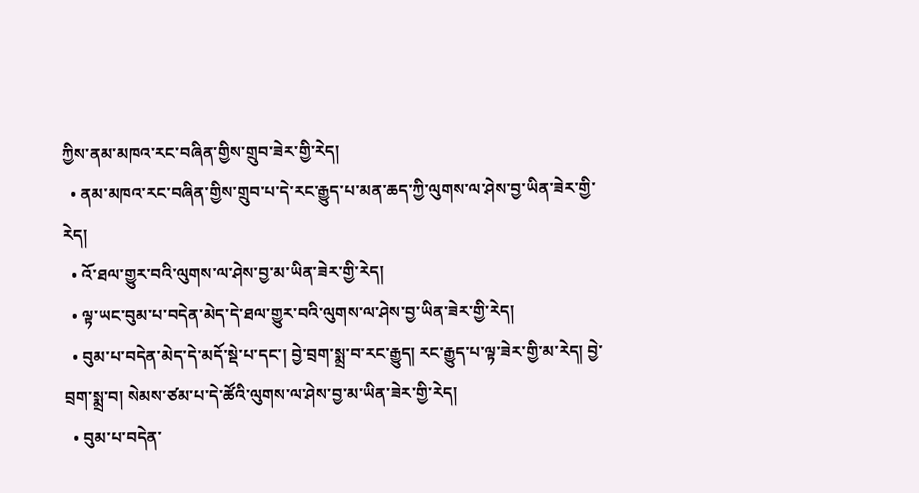ཀྱིས་ནམ་མཁའ་རང་བཞིན་གྱིས་གྲུབ་ཟེར་གྱི་རེད།
  • ནམ་མཁའ་རང་བཞིན་གྱིས་གྲུབ་པ་དེ་རང་རྒྱུད་པ་མན་ཆད་ཀྱི་ལུགས་ལ་ཤེས་བྱ་ཡིན་ཟེར་གྱི་རེད།
  • འོ་ཐལ་གྱུར་བའི་ལུགས་ལ་ཤེས་བྱ་མ་ཡིན་ཟེར་གྱི་རེད།
  • ལྟ་ཡང་བུམ་པ་བདེན་མེད་དེ་ཐལ་གྱུར་བའི་ལུགས་ལ་ཤེས་བྱ་ཡིན་ཟེར་གྱི་རེད།
  • བུམ་པ་བདེན་མེད་དེ་མདོ་སྡེ་པ་དང་། བྱེ་བྲག་སྨྲ་བ་རང་རྒྱུད། རང་རྒྱུད་པ་ལྟ་ཟེར་གྱི་མ་རེད། བྱེ་བྲག་སྨྲ་བ། སེམས་ཙམ་པ་དེ་ཚོའི་ལུགས་ལ་ཤེས་བྱ་མ་ཡིན་ཟེར་གྱི་རེད།
  • བུམ་པ་བདེན་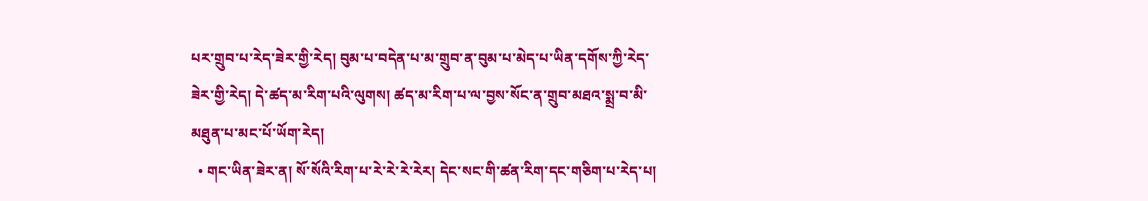པར་གྲུབ་པ་རེད་ཟེར་གྱི་རེད། བུམ་པ་བདེན་པ་མ་གྲུབ་ན་བུམ་པ་མེད་པ་ཡིན་དགོས་ཀྱི་རེད་ཟེར་གྱི་རེད། དེ་ཚད་མ་རིག་པའི་ལུགས། ཚད་མ་རིག་པ་ལ་བྱས་སོང་ན་གྲུབ་མཐའ་སྨྲ་བ་མི་མཐུན་པ་མང་པོ་ཡོག་རེད།
  • གང་ཡིན་ཟེར་ན། སོ་སོའི་རིག་པ་རེ་རེ་རེ་རེར། དེང་སང་གི་ཚན་རིག་དང་གཅིག་པ་རེད་པ།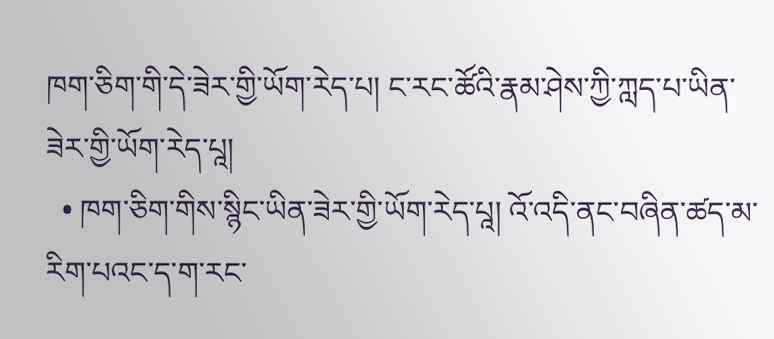ཁག་ཅིག་གི་དེ་ཟེར་གྱི་ཡོག་རེད་པ། ང་རང་ཚོའི་རྣམ་ཤེས་ཀྱི་ཀླད་པ་ཡིན་ཟེར་གྱི་ཡོག་རེད་པཱ།
  • ཁག་ཅིག་གིས་སྙིང་ཡིན་ཟེར་གྱི་ཡོག་རེད་པཱ། འོ་འདི་ནང་བཞིན་ཚད་མ་རིག་པའང་ད་ག་རང་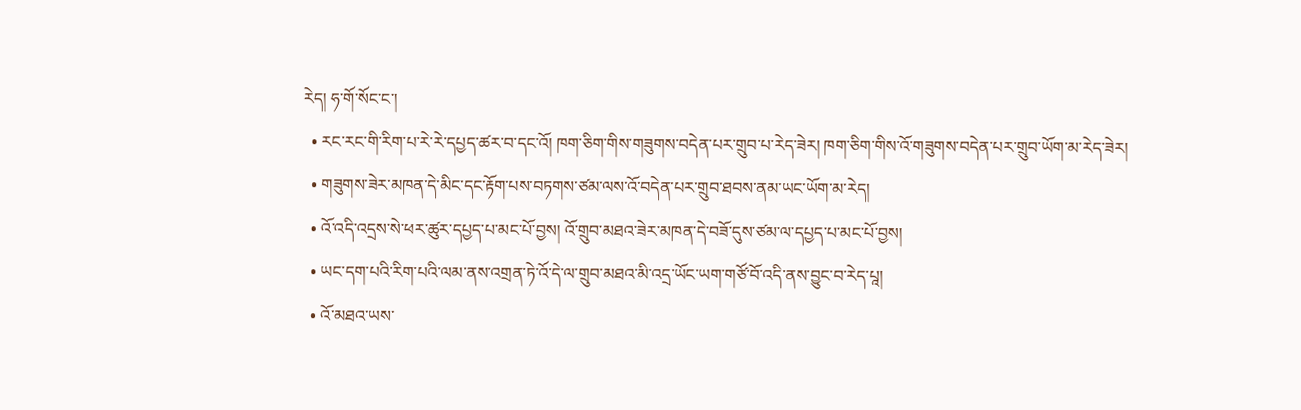རེད། ཧ་གོ་སོང་ང་།
  • རང་རང་གི་རིག་པ་རེ་རེ་དཔྱད་ཚར་བ་དང་འོ། ཁག་ཅིག་གིས་གཟུགས་བདེན་པར་གྲུབ་པ་རེད་ཟེར། ཁག་ཅིག་གིས་འོ་གཟུགས་བདེན་པར་གྲུབ་ཡོག་མ་རེད་ཟེར།
  • གཟུགས་ཟེར་མཁན་དེ་མིང་དང་རྟོག་པས་བཏགས་ཙམ་ལས་འོ་བདེན་པར་གྲུབ་ཐབས་ནམ་ཡང་ཡོག་མ་རེད།
  • འོ་འདི་འདྲས་སེ་ཕར་ཚུར་དཔྱད་པ་མང་པོ་བྱས། འོ་གྲུབ་མཐའ་ཟེར་མཁན་དེ་བཟོ་དུས་ཙམ་ལ་དཔྱད་པ་མང་པོ་བྱས།
  • ཡང་དག་པའི་རིག་པའི་ལམ་ནས་འགྲན་ཏེ་འོ་དེ་ལ་གྲུབ་མཐའ་མི་འདྲ་ཡོང་ཡག་གཙོ་བོ་འདི་ནས་བྱུང་བ་རེད་པཱ།
  • འོ་མཐའ་ཡས་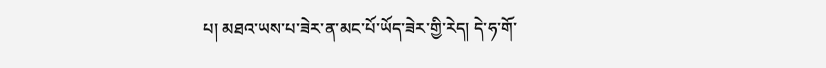པ། མཐའ་ཡས་པ་ཟེར་ན་མང་པོ་ཡོད་ཟེར་གྱི་རེད། དེ་ཧ་གོ་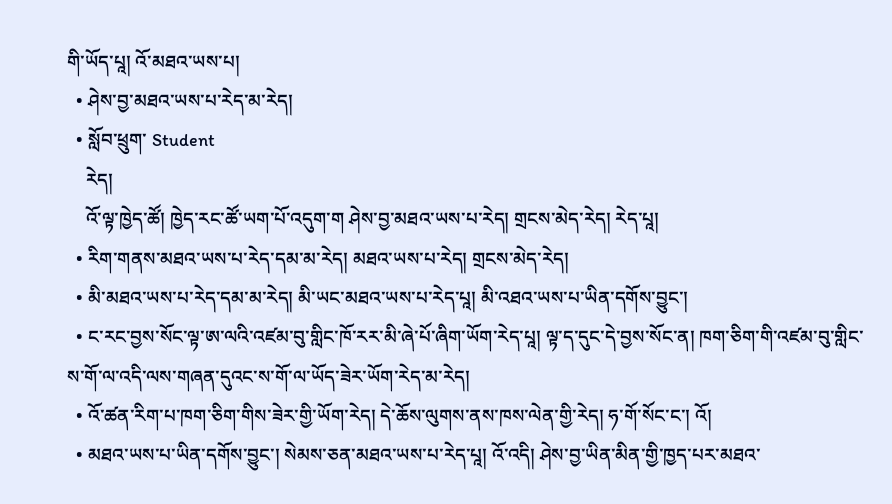གི་ཡོད་པཱ། འོ་མཐའ་ཡས་པ།
  • ཤེས་བྱ་མཐའ་ཡས་པ་རེད་མ་རེད།
  • སློབ་ཕྲུག་ Student
    རེད།
    འོ་ལྟ་ཁྱེད་ཚོ། ཁྱེད་རང་ཚོ་ཡག་པོ་འདུག་ག ཤེས་བྱ་མཐའ་ཡས་པ་རེད། གྲངས་མེད་རེད། རེད་པཱ།
  • རིག་གནས་མཐའ་ཡས་པ་རེད་དམ་མ་རེད། མཐའ་ཡས་པ་རེད། གྲངས་མེད་རེད།
  • མི་མཐའ་ཡས་པ་རེད་དམ་མ་རེད། མི་ཡང་མཐའ་ཡས་པ་རེད་པཱ། མི་འཐའ་ཡས་པ་ཡིན་དགོས་བྱུང་།
  • ང་རང་བྱས་སོང་ལྟ་ཨ་ལའི་འཛམ་བུ་གླིང་ཁོ་རར་མི་ཞེ་པོ་ཞིག་ཡོག་རེད་པཱ། ལྟ་ད་དུང་དེ་བྱས་སོང་ན། ཁག་ཅིག་གི་འཛམ་བུ་གླིང་ས་གོ་ལ་འདི་ལས་གཞན་དུའང་ས་གོ་ལ་ཡོད་ཟེར་ཡོག་རེད་མ་རེད།
  • འོ་ཚན་རིག་པ་ཁག་ཅིག་གིས་ཟེར་གྱི་ཡོག་རེད། དེ་ཆོས་ལུགས་ནས་ཁས་ལེན་གྱི་རེད། ཧ་གོ་སོང་ང་། འོ།
  • མཐའ་ཡས་པ་ཡིན་དགོས་བྱུང་། སེམས་ཅན་མཐའ་ཡས་པ་རེད་པཱ། འོ་འདི། ཤེས་བྱ་ཡིན་མིན་གྱི་ཁྱད་པར་མཐའ་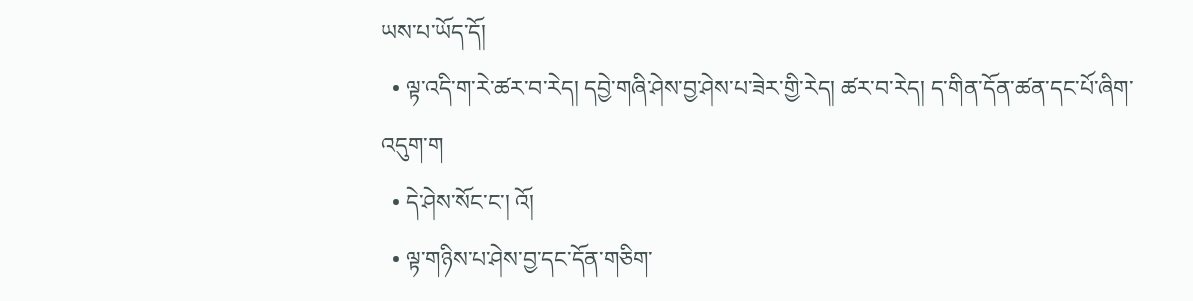ཡས་པ་ཡོད་དོ།
  • ལྟ་འདི་ག་རེ་ཚར་བ་རེད། དབྱེ་གཞི་ཤེས་བྱ་ཤེས་པ་ཟེར་གྱི་རེད། ཚར་བ་རེད། ད་གིན་དོན་ཚན་དང་པོ་ཞིག་འདུག་ག
  • དེ་ཤེས་སོང་ང་། འོ།
  • ལྟ་གཉིས་པ་ཤེས་བྱ་དང་དོན་གཅིག་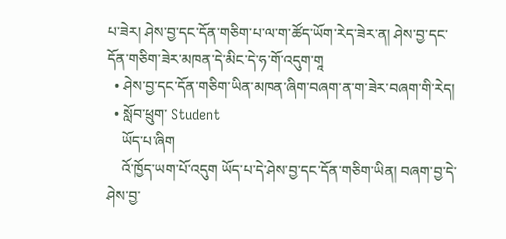པ་ཟེར། ཤེས་བྱ་དང་དོན་གཅིག་པ་ལ་ག་ཚོད་ཡོག་རེད་ཟེར་ན། ཤེས་བྱ་དང་དོན་གཅིག་ཟེར་མཁན་དེ་མིང་དེ་ཧ་གོ་འདུག་གཱ
  • ཤེས་བྱ་དང་དོན་གཅིག་ཡིན་མཁན་ཞིག་བཞག་ན་ག་ཟེར་བཞག་གི་རེད།
  • སློབ་ཕྲུག་ Student
    ཡོད་པ་ཞིག
    འོ་ཁྱོད་ཡག་པོ་འདུག ཡོད་པ་དེ་ཤེས་བྱ་དང་དོན་གཅིག་ཡིན། བཞག་བྱ་དེ་ཤེས་བྱ་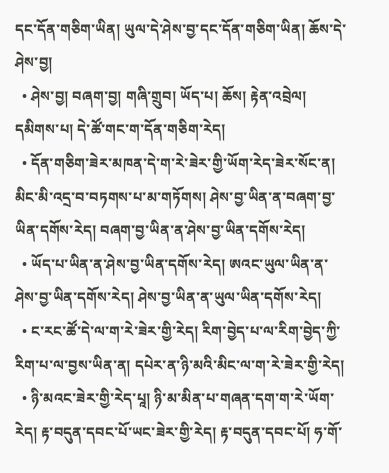དང་དོན་གཅིག་ཡིན། ཡུལ་དེ་ཤེས་བྱ་དང་དོན་གཅིག་ཡིན། ཆོས་དེ་ཤེས་བྱ།
  • ཤེས་བྱ། བཞག་བྱ། གཞི་གྲུབ། ཡོད་པ། ཆོས། རྟེན་འབྲེལ། དམིགས་པ། དེ་ཚོ་གང་ག་དོན་གཅིག་རེད།
  • དོན་གཅིག་ཟེར་མཁན་དེ་ག་རེ་ཟེར་གྱི་ཡོག་རེད་ཟེར་སོང་ན། མིང་མི་འདྲ་བ་བཏགས་པ་མ་གཏོགས། ཤེས་བྱ་ཡིན་ན་བཞག་བྱ་ཡིན་དགོས་རེད། བཞག་བྱ་ཡིན་ན་ཤེས་བྱ་ཡིན་དགོས་རེད།
  • ཡོད་པ་ཡིན་ན་ཤེས་བྱ་ཡིན་དགོས་རེད། ཨའང་ཡུལ་ཡིན་ན་ཤེས་བྱ་ཡིན་དགོས་རེད། ཤེས་བྱ་ཡིན་ན་ཡུལ་ཡིན་དགོས་རེད།
  • ང་རང་ཚོ་དེ་ལ་ག་རེ་ཟེར་གྱི་རེད། རིག་བྱེད་པ་ལ་རིག་བྱེད་ཀྱི་རིག་པ་ལ་བྱས་ཡིན་ན། དཔེར་ན་ཉི་མའི་མིང་ལ་ག་རེ་ཟེར་གྱི་རེད།
  • ཉི་མའང་ཟེར་གྱི་རེད་པཱ། ཉི་མ་མིན་པ་གཞན་དག་ག་རེ་ཡོག་རེད། རྟ་བདུན་དབང་པོ་ཡང་ཟེར་གྱི་རེད། རྟ་བདུན་དབང་པོ། ཧ་གོ་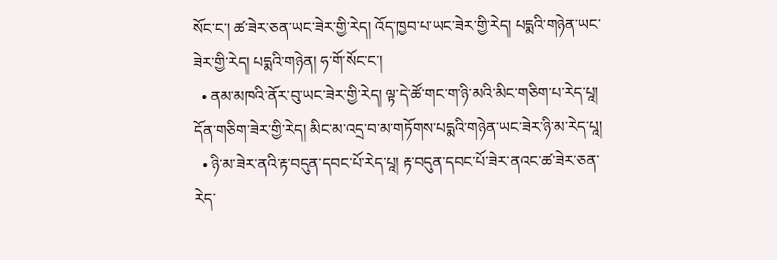སོང་ང་། ཚ་ཟེར་ཅན་ཡང་ཟེར་གྱི་རེད། འོད་ཁྱབ་པ་ཡང་ཟེར་གྱི་རེད། པདྨའི་གཉེན་ཡང་ཟེར་གྱི་རེད། པདྨའི་གཉེན། ཧ་གོ་སོང་ང་།
  • ནམ་མཁའི་ནོར་བུ་ཡང་ཟེར་གྱི་རེད། ལྟ་དེ་ཚོ་གང་ག་ཉི་མའི་མིང་གཅིག་པ་རེད་པཱ། དོན་གཅིག་ཟེར་གྱི་རེད། མིང་མ་འདྲ་བ་མ་གཏོགས་པདྨའི་གཉེན་ཡང་ཟེར་ཉི་མ་རེད་པཱ།
  • ཉི་མ་ཟེར་ནའི་རྟ་བདུན་དབང་པོ་རེད་པཱ། རྟ་བདུན་དབང་པོ་ཟེར་ནའང་ཚ་ཟེར་ཅན་རེད་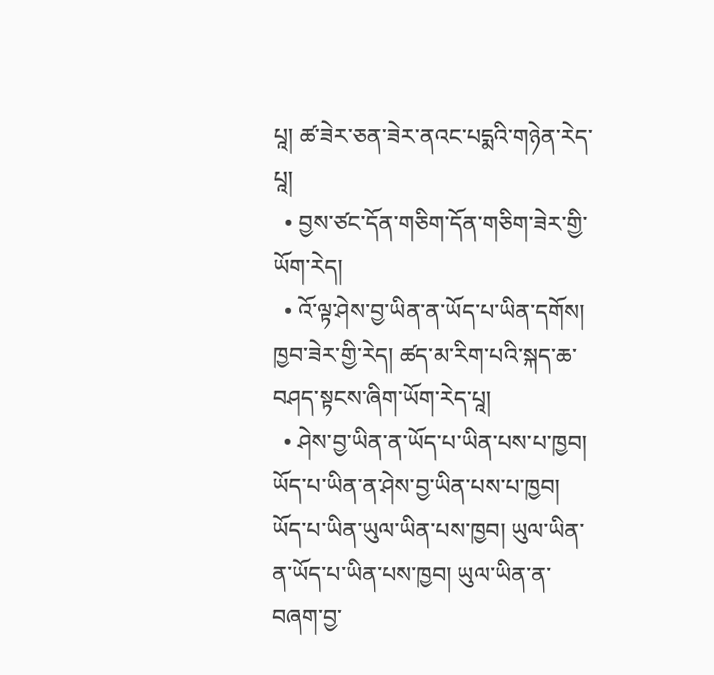པཱ། ཚ་ཟེར་ཅན་ཟེར་ནའང་པདྨའི་གཉེན་རེད་པཱ།
  • བྱས་ཙང་དོན་གཅིག་དོན་གཅིག་ཟེར་གྱི་ཡོག་རེད།
  • འོ་ལྟ་ཤེས་བྱ་ཡིན་ན་ཡོད་པ་ཡིན་དགོས། ཁྱབ་ཟེར་གྱི་རེད། ཚད་མ་རིག་པའི་སྐད་ཆ་བཤད་སྟངས་ཞིག་ཡོག་རེད་པཱ།
  • ཤེས་བྱ་ཡིན་ན་ཡོད་པ་ཡིན་པས་པ་ཁྱབ། ཡོད་པ་ཡིན་ན་ཤེས་བྱ་ཡིན་པས་པ་ཁྱབ། ཡོད་པ་ཡིན་ཡུལ་ཡིན་པས་ཁྱབ། ཡུལ་ཡིན་ན་ཡོད་པ་ཡིན་པས་ཁྱབ། ཡུལ་ཡིན་ན་བཞག་བྱ་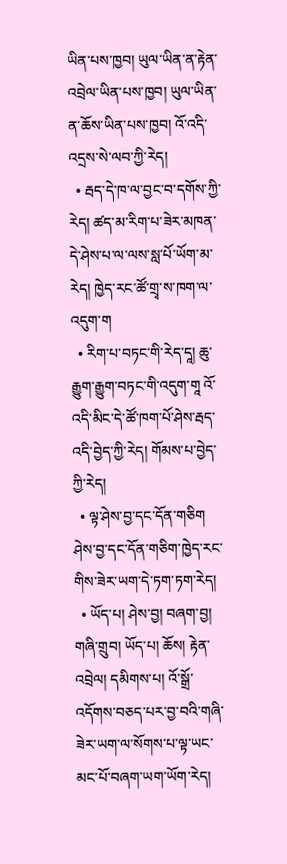ཡིན་པས་ཁྱབ། ཡུལ་ཡིན་ན་རྟེན་འབྲེལ་ཡིན་པས་ཁྱབ། ཡུལ་ཡིན་ན་ཆོས་ཡིན་པས་ཁྱབ། འོ་འདི་འདྲས་སེ་ལབ་ཀྱི་རེད།
  • རྦད་དེ་ཁ་ལ་བྱང་བ་དགོས་ཀྱི་རེད། ཚད་མ་རིག་པ་ཟེར་མཁན་དེ་ཤེས་པ་ལ་ལས་སླ་པོ་ཡོག་མ་རེད། ཁྱེད་རང་ཚོ་གྲྭ་ས་ཁག་ལ་འདུག་ག
  • རིག་པ་བཏང་གི་རེད་དཱ། ཆུ་རྒྱུག་རྒྱུག་བཏང་གི་འདུག་གཱ འོ་འདི་མིང་དེ་ཚོ་ཁག་པོ་ཤེས་རྦད་འདི་བྱེད་ཀྱི་རེད། གོམས་པ་བྱེད་ཀྱི་རེད།
  • ལྟ་ཤེས་བྱ་དང་དོན་གཅིག ཤེས་བྱ་དང་དོན་གཅིག་ཁྱེད་རང་གིས་ཟེར་ཡག་དེ་ཏག་ཏག་རེད།
  • ཡོད་པ། ཤེས་བྱ། བཞག་བྱ། གཞི་གྲུབ། ཡོད་པ། ཆོས། རྟེན་འབྲེལ། དམིགས་པ། འོ་སྒྲོ་འདོགས་བཅད་པར་བྱ་བའི་གཞི་ཟེར་ཡག་ལ་སོགས་པ་ལྟ་ཡང་མང་པོ་བཞག་ཡག་ཡོག་རེད།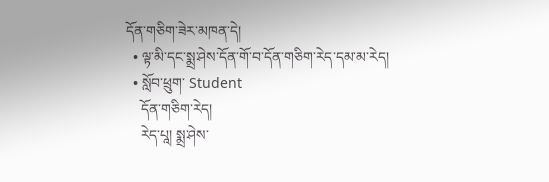དོན་གཅིག་ཟེར་མཁན་དེ།
  • ལྟ་མི་དང་སྨྲ་ཤེས་དོན་གོ་བ་དོན་གཅིག་རེད་དམ་མ་རེད།
  • སློབ་ཕྲུག་ Student
    དོན་གཅིག་རེད།
    རེད་པཱ། སྨྲ་ཤེས་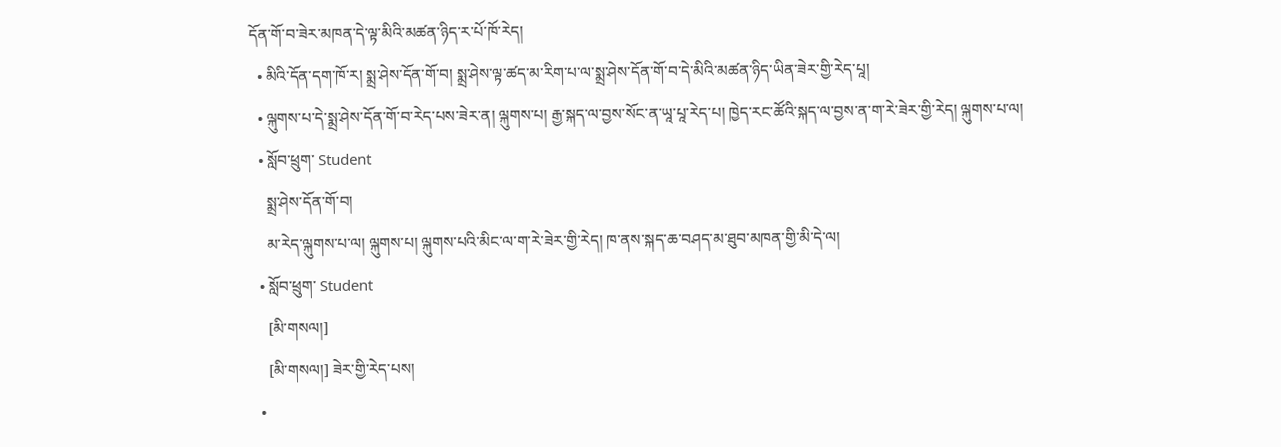དོན་གོ་བ་ཟེར་མཁན་དེ་ལྟ་མིའི་མཚན་ཉིད་ར་པོ་ཁོ་རེད།
  • མིའི་དོན་དག་ཁོ་ར། སྨྲ་ཤེས་དོན་གོ་བ། སྨྲ་ཤེས་ལྟ་ཚད་མ་རིག་པ་ལ་སྨྲ་ཤེས་དོན་གོ་བ་དེ་མིའི་མཚན་ཉིད་ཡིན་ཟེར་གྱི་རེད་པཱ།
  • ལྐུགས་པ་དེ་སྨྲ་ཤེས་དོན་གོ་བ་རེད་པས་ཟེར་ན། ལྐུགས་པ། རྒྱ་སྐད་ལ་བྱས་སོང་ན་ཡཱ་པཱ་རེད་པ། ཁྱེད་རང་ཚོའི་སྐད་ལ་བྱས་ན་ག་རེ་ཟེར་གྱི་རེད། ལྐུགས་པ་ལ།
  • སློབ་ཕྲུག་ Student
    སྨྲ་ཤེས་དོན་གོ་བ།
    མ་རེད་ལྐུགས་པ་ལ། ལྐུགས་པ། ལྐུགས་པའི་མིང་ལ་ག་རེ་ཟེར་གྱི་རེད། ཁ་ནས་སྐད་ཆ་བཤད་མ་ཐུབ་མཁན་གྱི་མི་དེ་ལ།
  • སློབ་ཕྲུག་ Student
    [མི་གསལ།]
    [མི་གསལ།] ཟེར་གྱི་རེད་པས།
  •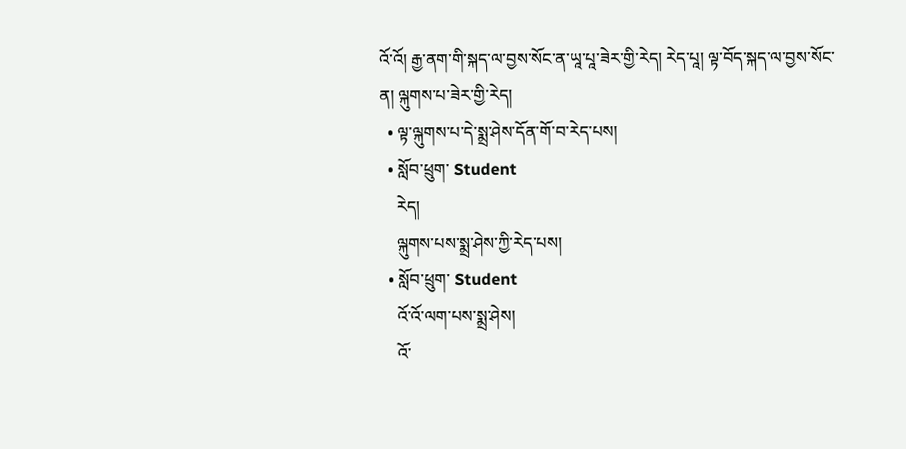འོ་འོ། རྒྱ་ནག་གི་སྐད་ལ་བྱས་སོང་ན་ཡཱ་པཱ་ཟེར་གྱི་རེད། རེད་པཱ། ལྟ་བོད་སྐད་ལ་བྱས་སོང་ན། ལྐུགས་པ་ཟེར་གྱི་རེད།
  • ལྟ་ལྐུགས་པ་དེ་སྨྲ་ཤེས་དོན་གོ་བ་རེད་པས།
  • སློབ་ཕྲུག་ Student
    རེད།
    ལྐུགས་པས་སྨྲ་ཤེས་ཀྱི་རེད་པས།
  • སློབ་ཕྲུག་ Student
    འོ་འོ་ལག་པས་སྨྲ་ཤེས།
    འོ་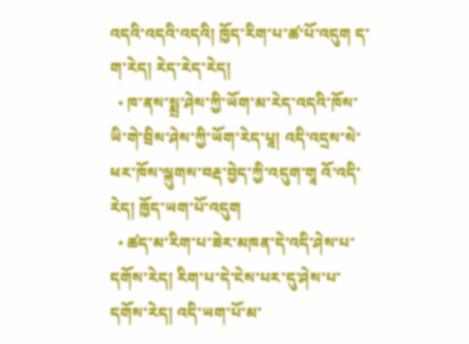འདའི་འདའི་འདའི། ཁྱོད་རིག་པ་ཚ་པོ་འདུག ད་ག་རེད། རེད་རེད་རེད།
  • ཁ་ནས་སྨྲ་ཤེས་ཀྱི་ཡོག་མ་རེད་འདའི་ཁོས་ཡི་གེ་བྲིས་ཤེས་ཀྱི་ཡོག་རེད་པཱ། འདི་འདྲས་སེ་ཕར་ཁོས་ལྐུགས་བརྡ་བྱེད་ཀྱི་འདུག་གཱ འོ་འདི་རེད། ཁྱོད་ཡག་པོ་འདུག
  • ཚད་མ་རིག་པ་ཟེར་མཁན་དེ་འདི་ཤེས་པ་དགོས་རེད། རིག་པ་དེ་ངེས་པར་དུ་ཤེས་པ་དགོས་རེད། འདི་ཡག་པོ་མ་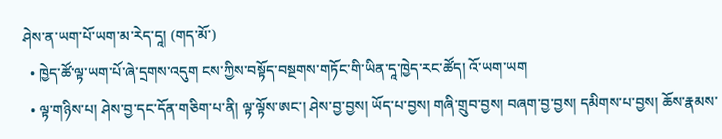ཤེས་ན་ཡག་པོ་ཡག་མ་རེད་དཱ། (གད་མོ་)
  • ཁྱེད་ཚོ་ལྟ་ཡག་པོ་ཞེ་དྲགས་འདུག ངས་ཀྱིས་བསྟོད་བསྔགས་གཏོང་གི་ཡིན་དཱ་ཁྱེད་རང་ཚོད། འོ་ཡག་ཡག
  • ལྟ་གཉིས་པ། ཤེས་བྱ་དང་དོན་གཅིག་པ་ནི། ལྟ་ལྟོས་ཨང་། ཤེས་བྱ་བྱས། ཡོད་པ་བྱས། གཞི་གྲུབ་བྱས། བཞག་བྱ་བྱས། དམིགས་པ་བྱས། ཆོས་རྣམས་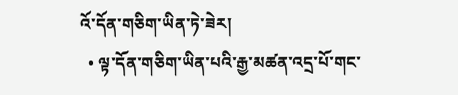འོ་དོན་གཅིག་ཡིན་ཏེ་ཟེར།
  • ལྟ་དོན་གཅིག་ཡིན་པའི་རྒྱ་མཚན་འདྲ་པོ་གང་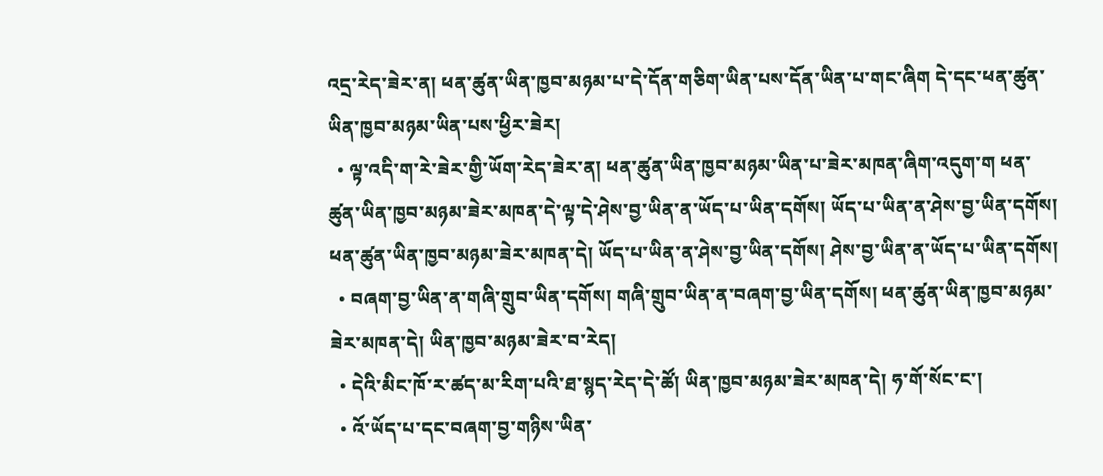འདྲ་རེད་ཟེར་ན། ཕན་ཚུན་ཡིན་ཁྱབ་མཉམ་པ་དེ་དོན་གཅིག་ཡིན་པས་དོན་ཡིན་པ་གང་ཞིག དེ་དང་ཕན་ཚུན་ཡིན་ཁྱབ་མཉམ་ཡིན་པས་ཕྱིར་ཟེར།
  • ལྟ་འདི་ག་རེ་ཟེར་གྱི་ཡོག་རེད་ཟེར་ན། ཕན་ཚུན་ཡིན་ཁྱབ་མཉམ་ཡིན་པ་ཟེར་མཁན་ཞིག་འདུག་ག ཕན་ཚུན་ཡིན་ཁྱབ་མཉམ་ཟེར་མཁན་དེ་ལྟ་དེ་ཤེས་བྱ་ཡིན་ན་ཡོད་པ་ཡིན་དགོས། ཡོད་པ་ཡིན་ན་ཤེས་བྱ་ཡིན་དགོས། ཕན་ཚུན་ཡིན་ཁྱབ་མཉམ་ཟེར་མཁན་དེ། ཡོད་པ་ཡིན་ན་ཤེས་བྱ་ཡིན་དགོས། ཤེས་བྱ་ཡིན་ན་ཡོད་པ་ཡིན་དགོས།
  • བཞག་བྱ་ཡིན་ན་གཞི་གྲུབ་ཡིན་དགོས། གཞི་གྲུབ་ཡིན་ན་བཞག་བྱ་ཡིན་དགོས། ཕན་ཚུན་ཡིན་ཁྱབ་མཉམ་ཟེར་མཁན་དེ། ཡིན་ཁྱབ་མཉམ་ཟེར་བ་རེད།
  • དེའི་མིང་ཁོ་ར་ཚད་མ་རིག་པའི་ཐ་སྙད་རེད་དེ་ཚོ། ཡིན་ཁྱབ་མཉམ་ཟེར་མཁན་དེ། ཧ་གོ་སོང་ང་།
  • འོ་ཡོད་པ་དང་བཞག་བྱ་གཉིས་ཡིན་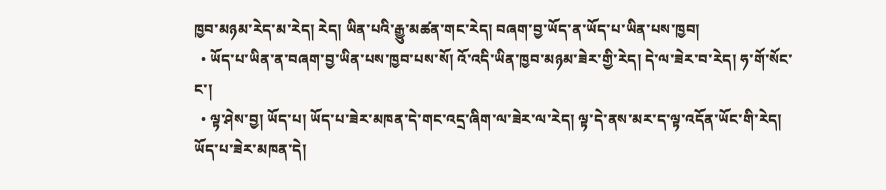ཁྱབ་མཉམ་རེད་མ་རེད། རེད། ཡིན་པའི་རྒྱུ་མཚན་གང་རེད། བཞག་བྱ་ཡོད་ན་ཡོད་པ་ཡིན་པས་ཁྱབ།
  • ཡོད་པ་ཡིན་ན་བཞག་བྱ་ཡིན་པས་ཁྱབ་པས་སོ། འོ་འདི་ཡིན་ཁྱབ་མཉམ་ཟེར་གྱི་རེད། དེ་ལ་ཟེར་བ་རེད། ཧ་གོ་སོང་ང་།
  • ལྟ་ཤེས་བྱ། ཡོད་པ། ཡོད་པ་ཟེར་མཁན་དེ་གང་འདྲ་ཞིག་ལ་ཟེར་ལ་རེད། ལྟ་དེ་ནས་མར་ད་ལྟ་འདོན་ཡོང་གི་རེད། ཡོད་པ་ཟེར་མཁན་དེ།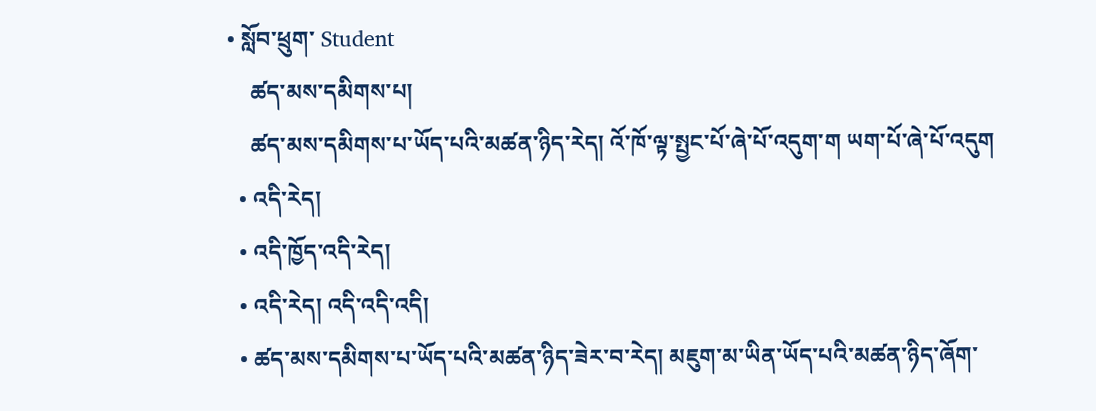• སློབ་ཕྲུག་ Student
    ཚད་མས་དམིགས་པ།
    ཚད་མས་དམིགས་པ་ཡོད་པའི་མཚན་ཉིད་རེད། འོ་ཁོ་ལྟ་སྤྱང་པོ་ཞེ་པོ་འདུག་ག ཡག་པོ་ཞེ་པོ་འདུག
  • འདི་རེད།
  • འདི་ཁྱོད་འདི་རེད།
  • འདི་རེད། འདི་འདི་འདི།
  • ཚད་མས་དམིགས་པ་ཡོད་པའི་མཚན་ཉིད་ཟེར་བ་རེད། མཇུག་མ་ཡིན་ཡོད་པའི་མཚན་ཉིད་ཞོག་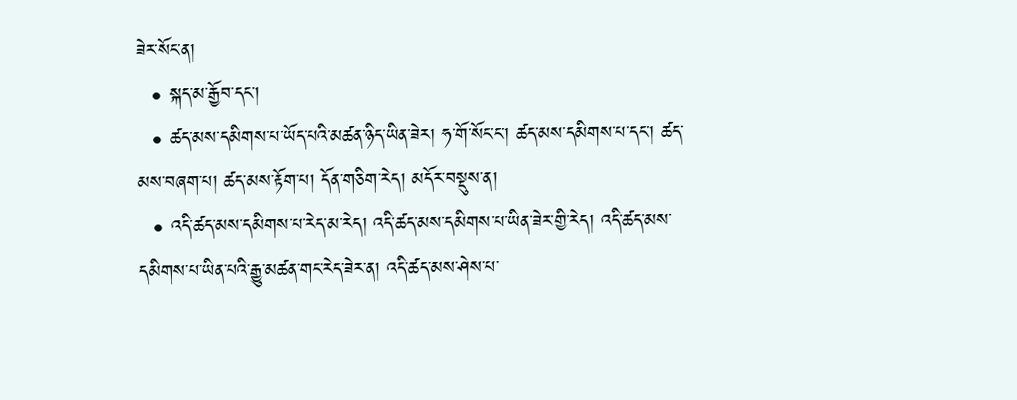ཟེར་སོང་ན།
  • སྐད་མ་རྒྱོབ་དང་།
  • ཚད་མས་དམིགས་པ་ཡོད་པའི་མཚན་ཉིད་ཡིན་ཟེར། ཧ་གོ་སོང་ང་། ཚད་མས་དམིགས་པ་དང་། ཚད་མས་བཞག་པ། ཚད་མས་རྟོག་པ། དོན་གཅིག་རེད། མདོར་བསྡུས་ན།
  • འདི་ཚད་མས་དམིགས་པ་རེད་མ་རེད། འདི་ཚད་མས་དམིགས་པ་ཡིན་ཟེར་གྱི་རེད། འདི་ཚད་མས་དམིགས་པ་ཡིན་པའི་རྒྱུ་མཚན་གང་རེད་ཟེར་ན། འདི་ཚད་མས་ཤེས་པ་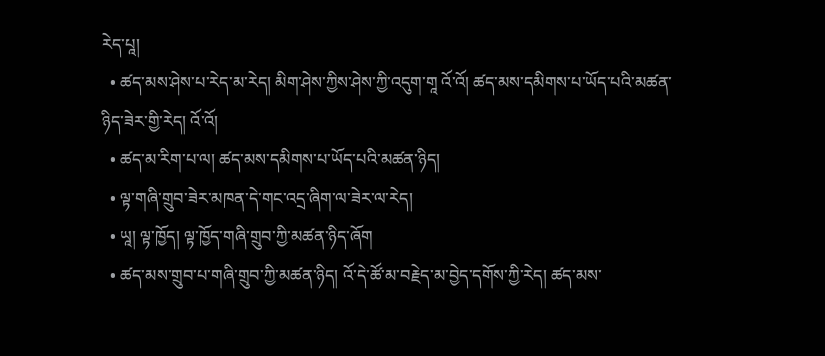རེད་པཱ།
  • ཚད་མས་ཤེས་པ་རེད་མ་རེད། མིག་ཤེས་ཀྱིས་ཤེས་ཀྱི་འདུག་གཱ འོ་འོ། ཚད་མས་དམིགས་པ་ཡོད་པའི་མཚན་ཉིད་ཟེར་གྱི་རེད། འོ་འོ།
  • ཚད་མ་རིག་པ་ལ། ཚད་མས་དམིགས་པ་ཡོད་པའི་མཚན་ཉིད།
  • ལྟ་གཞི་གྲུབ་ཟེར་མཁན་དེ་གང་འདྲ་ཞིག་ལ་ཟེར་ལ་རེད།
  • ཡཱ། ལྟ་ཁྱོད། ལྟ་ཁྱོད་གཞི་གྲུབ་ཀྱི་མཚན་ཉིད་ཞོག
  • ཚད་མས་གྲུབ་པ་གཞི་གྲུབ་ཀྱི་མཚན་ཉིད། འོ་དེ་ཚོ་མ་བརྗེད་མ་བྱེད་དགོས་ཀྱི་རེད། ཚད་མས་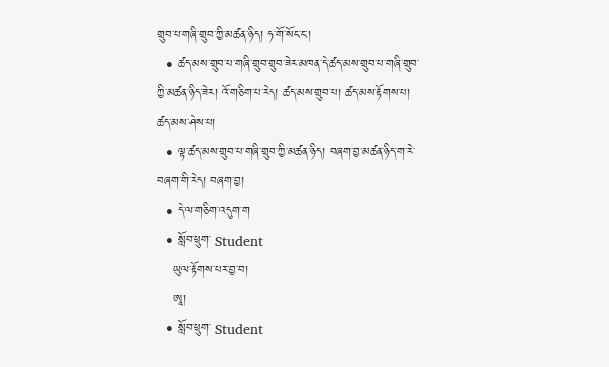གྲུབ་པ་གཞི་གྲུབ་ཀྱི་མཚན་ཉིད། ཧ་གོ་སོང་ང་།
  • ཚད་མས་གྲུབ་པ་གཞི་གྲུབ་གྲུབ་ཟེར་མཁན་དེ་ཚད་མས་གྲུབ་པ་གཞི་གྲུབ་ཀྱི་མཚན་ཉིད་ཟེར། འོ་གཅིག་པ་རེད། ཚད་མས་གྲུབ་པ། ཚད་མས་རྟོགས་པ། ཚད་མས་ཤེས་པ།
  • ལྟ་ཚད་མས་གྲུབ་པ་གཞི་གྲུབ་ཀྱི་མཚན་ཉིད། བཞག་བྱ་མཚན་ཉིད་ག་རེ་བཞག་གི་རེད། བཞག་བྱ།
  • དེ་ལ་གཅིག་འདུག་ག
  • སློབ་ཕྲུག་ Student
    ཡུལ་རྟོགས་པར་བྱ་བ།
    ཨཱ།
  • སློབ་ཕྲུག་ Student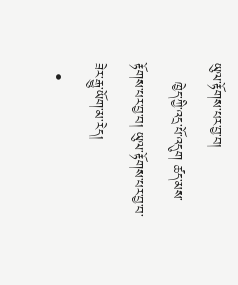ཡུལ་རྟོགས་པར་བྱ་བ།
    ཁྱེད་ཀྱི་འདྲ་པོ་འདུག ཚད་མས་རྟོགས་པར་བྱ་བ། ཡུལ་རྟོགས་པར་བྱ་བ་ཟེར་རྒྱུ་ཡོག་མ་རེད།
  •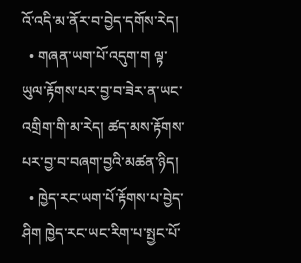འོ་འདི་མ་ནོར་བ་བྱེད་དགོས་རེད།
  • གཞན་ཡག་པོ་འདུག་ག ལྟ་ཡུལ་རྟོགས་པར་བྱ་བ་ཟེར་ན་ཡང་འགྲིག་གི་མ་རེད། ཚད་མས་རྟོགས་པར་བྱ་བ་བཞག་བྱའི་མཚན་ཉིད།
  • ཁྱེད་རང་ཡག་པོ་རྟོགས་པ་བྱེད་ཤིག ཁྱེད་རང་ཡང་རིག་པ་སྤྱང་པོ་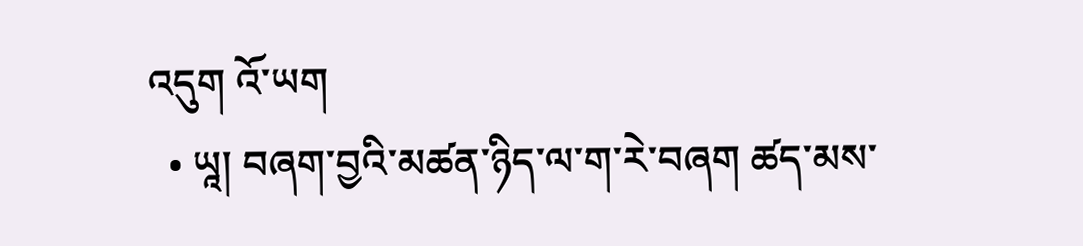འདུག འོ་ཡག
  • ཡཱ། བཞག་བྱའི་མཚན་ཉིད་ལ་ག་རེ་བཞག ཚད་མས་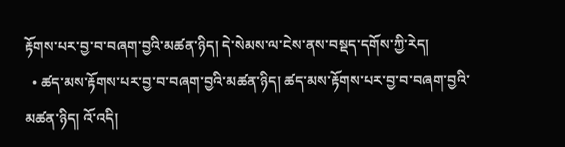རྟོགས་པར་བྱ་བ་བཞག་བྱའི་མཚན་ཉིད། དེ་སེམས་ལ་ངེས་ནས་བསྡད་དགོས་ཀྱི་རེད།
  • ཚད་མས་རྟོགས་པར་བྱ་བ་བཞག་བྱའི་མཚན་ཉིད། ཚད་མས་རྟོགས་པར་བྱ་བ་བཞག་བྱའི་མཚན་ཉིད། འོ་འདི།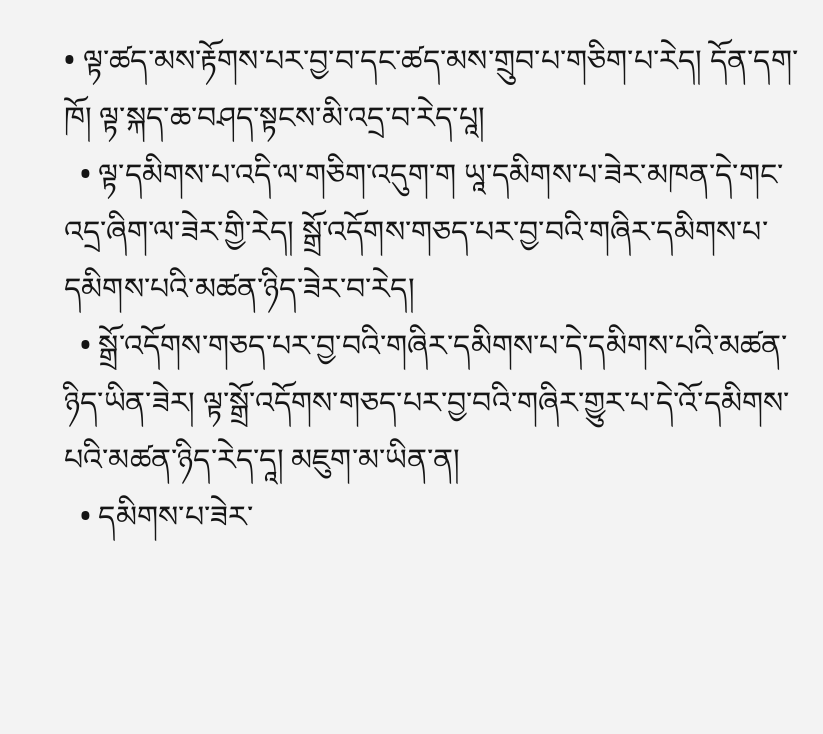• ལྟ་ཚད་མས་རྟོགས་པར་བྱ་བ་དང་ཚད་མས་གྲུབ་པ་གཅིག་པ་རེད། དོན་དག་ཁོ། ལྟ་སྐད་ཆ་བཤད་སྟངས་མི་འདྲ་བ་རེད་པཱ།
  • ལྟ་དམིགས་པ་འདི་ལ་གཅིག་འདུག་ག ཡཱ་དམིགས་པ་ཟེར་མཁན་དེ་གང་འདྲ་ཞིག་ལ་ཟེར་གྱི་རེད། སྒྲོ་འདོགས་གཅད་པར་བྱ་བའི་གཞིར་དམིགས་པ་དམིགས་པའི་མཚན་ཉིད་ཟེར་བ་རེད།
  • སྒྲོ་འདོགས་གཅད་པར་བྱ་བའི་གཞིར་དམིགས་པ་དེ་དམིགས་པའི་མཚན་ཉིད་ཡིན་ཟེར། ལྟ་སྒྲོ་འདོགས་གཅད་པར་བྱ་བའི་གཞིར་གྱུར་པ་དེ་འོ་དམིགས་པའི་མཚན་ཉིད་རེད་དཱ། མཇུག་མ་ཡིན་ན།
  • དམིགས་པ་ཟེར་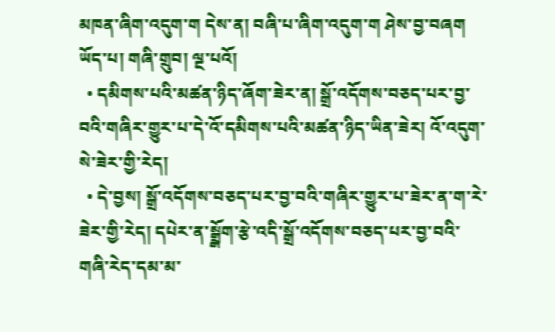མཁན་ཞིག་འདུག་ག དེས་ན། བཞི་པ་ཞིག་འདུག་ག ཤེས་བྱ་བཞག ཡོད་པ། གཞི་གྲུབ། ལྔ་པའོ།
  • དམིགས་པའི་མཚན་ཉིད་ཞོག་ཟེར་ན། སྒྲོ་འདོགས་བཅད་པར་བྱ་བའི་གཞིར་གྱུར་པ་དེ་འོ་དམིགས་པའི་མཚན་ཉིད་ཡིན་ཟེར། འོ་འདུག་སེ་ཟེར་གྱི་རེད།
  • དེ་བྱས། སྒྲོ་འདོགས་བཅད་པར་བྱ་བའི་གཞིར་གྱུར་པ་ཟེར་ན་ག་རེ་ཟེར་གྱི་རེད། དཔེར་ན་སྒྲྒོག་རྩེ་འདི་སྒྲོ་འདོགས་བཅད་པར་བྱ་བའི་གཞི་རེད་དམ་མ་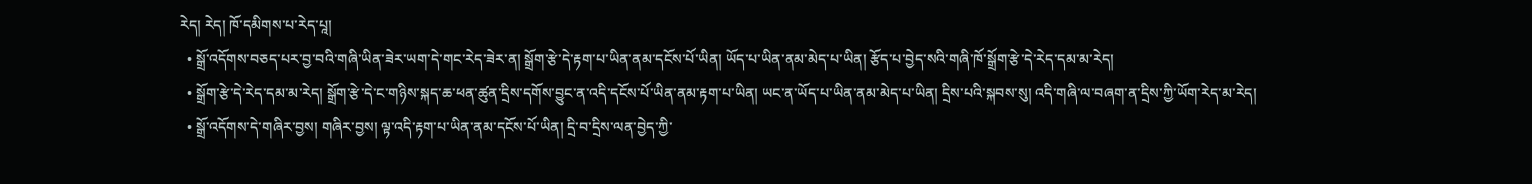རེད། རེད། ཁོ་དམིགས་པ་རེད་པཱ།
  • སྒྲོ་འདོགས་བཅད་པར་བྱ་བའི་གཞི་ཡིན་ཟེར་ཡག་དེ་གང་རེད་ཟེར་ན། སྒྲོག་རྩེ་དེ་རྟག་པ་ཡིན་ནམ་དངོས་པོ་ཡིན། ཡོད་པ་ཡིན་ནམ་མེད་པ་ཡིན། རྩོད་པ་བྱེད་སའི་གཞི་ཁོ་སྒྲོག་རྩེ་དེ་རེད་དམ་མ་རེད།
  • སྒྲོག་རྩེ་དེ་རེད་དམ་མ་རེད། སྒྲོག་རྩེ་དེ་ང་གཉིས་སྐད་ཆ་ཕན་ཚུན་དྲིས་དགོས་བྱུང་ན་འདི་དངོས་པོ་ཡིན་ནམ་རྟག་པ་ཡིན། ཡང་ན་ཡོད་པ་ཡིན་ནམ་མེད་པ་ཡིན། དྲིས་པའི་སྐབས་སུ། འདི་གཞི་ལ་བཞག་ན་དྲིས་ཀྱི་ཡོག་རེད་མ་རེད།
  • སྒྲོ་འདོགས་དེ་གཞིར་བྱས། གཞིར་བྱས། ལྟ་འདི་རྟག་པ་ཡིན་ནམ་དངོས་པོ་ཡིན། དྲི་བ་དྲིས་ལན་བྱེད་ཀྱི་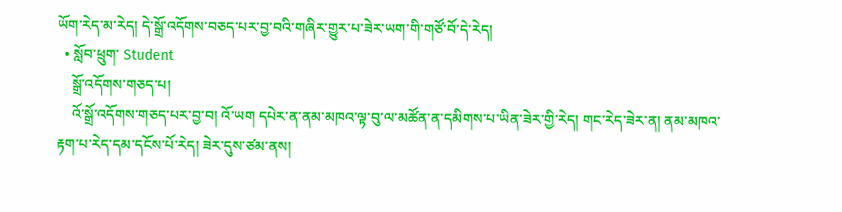ཡོག་རེད་མ་རེད། དེ་སྒྲོ་འདོགས་བཅད་པར་བྱ་བའི་གཞིར་གྱུར་པ་ཟེར་ཡག་གི་གཙོ་བོ་དེ་རེད།
  • སློབ་ཕྲུག་ Student
    སྒྲོ་འདོགས་གཅད་པ།
    འོ་སྒྲོ་འདོགས་གཅད་པར་བྱ་བ། འོ་ཡག དཔེར་ན་ནམ་མཁའ་ལྟ་བུ་ལ་མཚོན་ན་དམིགས་པ་ཡིན་ཟེར་གྱི་རེད། གང་རེད་ཟེར་ན། ནམ་མཁའ་རྟག་པ་རེད་དམ་དངོས་པོ་རེད། ཟེར་དུས་ཙམ་ནས།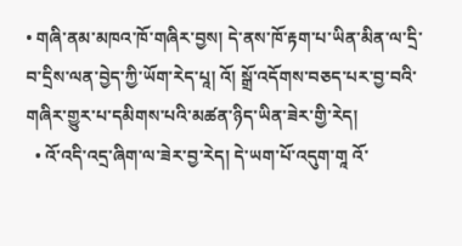• གཞི་ནམ་མཁའ་ཁོ་གཞིར་བྱས། དེ་ནས་ཁོ་རྟག་པ་ཡིན་མིན་ལ་དྲི་བ་དྲིས་ལན་བྱེད་ཀྱི་ཡོག་རེད་པཱ། འོ། སྒྲོ་འདོགས་བཅད་པར་བྱ་བའི་གཞིར་གྱུར་པ་དམིགས་པའི་མཚན་ཉིད་ཡིན་ཟེར་གྱི་རེད།
  • འོ་འདི་འདྲ་ཞིག་ལ་ཟེར་བྱ་རེད། དེ་ཡག་པོ་འདུག་གཱ འོ་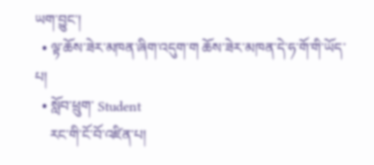ཡག་བྱུང་།
  • ལྟ་ཆོས་ཟེར་མཁན་ཞིག་འདུག་ག ཆོས་ཟེར་མཁན་དེ་ཧ་གོ་གི་ཡོད་པ།
  • སློབ་ཕྲུག་ Student
    རང་གི་ངོ་བོ་འཛིན་པ།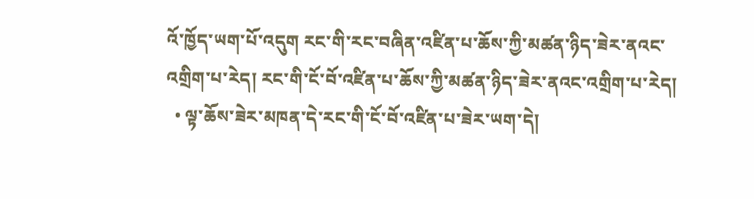འོ་ཁྱོད་ཡག་པོ་འདུག རང་གི་རང་བཞིན་འཛིན་པ་ཆོས་ཀྱི་མཚན་ཉིད་ཟེར་ནའང་འགྲིག་པ་རེད། རང་གི་ངོ་བོ་འཛིན་པ་ཆོས་ཀྱི་མཚན་ཉིད་ཟེར་ནའང་འགྲིག་པ་རེད།
  • ལྟ་ཆོས་ཟེར་མཁན་དེ་རང་གི་ངོ་བོ་འཛིན་པ་ཟེར་ཡག་དེ།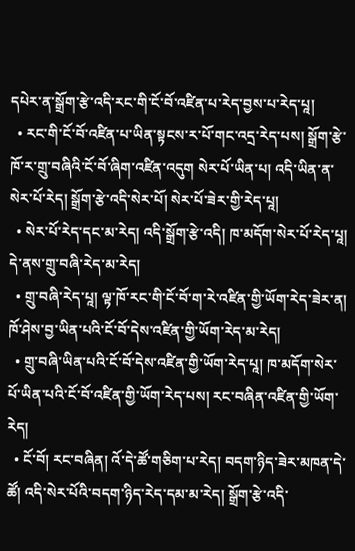དཔེར་ན་སྒྲོག་རྩེ་འདི་རང་གི་ངོ་བོ་འཛིན་པ་རེད་བྱས་པ་རེད་པཱ།
  • རང་གི་ངོ་བོ་འཛིན་པ་ཡིན་སྟངས་ར་པོ་གང་འདྲ་རེད་པས། སྒྲོག་རྩེ་ཁོ་ར་གྲུ་བཞིའི་ངོ་བོ་ཞིག་འཛིན་འདུག སེར་པོ་ཡིན་པ། འདི་ཡིན་ན་སེར་པོ་རེད། སྒྲོག་རྩེ་འདི་སེར་པོ། སེར་པོ་ཟེར་གྱི་རེད་པཱ།
  • སེར་པོ་རེད་དང་མ་རེད། འདི་སྒྲོག་རྩེ་འདི། ཁ་མདོག་སེར་པོ་རེད་པཱ། དེ་ནས་གྲུ་བཞི་རེད་མ་རེད།
  • གྲུ་བཞི་རེད་པཱ། ལྟ་ཁོ་རང་གི་ངོ་བོ་ག་རེ་འཛིན་གྱི་ཡོག་རེད་ཟེར་ན། ཁོ་ཤེས་བྱ་ཡིན་པའི་ངོ་བོ་དེས་འཛིན་གྱི་ཡོག་རེད་མ་རེད།
  • གྲུ་བཞི་ཡིན་པའི་ངོ་བོ་དེས་འཛིན་གྱི་ཡོག་རེད་པཱ། ཁ་མདོག་སེར་པོ་ཡིན་པའི་ངོ་བོ་འཛིན་གྱི་ཡོག་རེད་པས། རང་བཞིན་འཛིན་གྱི་ཡོག་རེད།
  • ངོ་བོ། རང་བཞིན། འོ་དེ་ཚོ་གཅིག་པ་རེད། བདག་ཉིད་ཟེར་མཁན་དེ་ཚོ། འདི་སེར་པོའི་བདག་ཉིད་རེད་དམ་མ་རེད། སྒྲོག་རྩེ་འདི་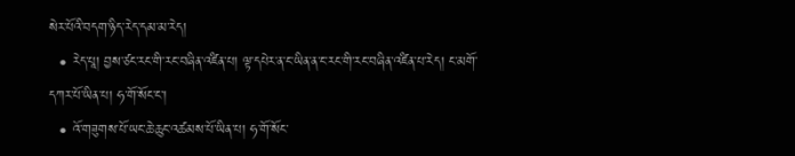སེར་པོའི་བདག་ཉིད་རེད་དམ་མ་རེད།
  • རེད་པཱ། བྱས་ཙང་རང་གི་རང་བཞིན་འཛིན་པ། ལྟ་དཔེར་ན་ང་ཡིན་ན་ང་རང་གི་རང་བཞིན་འཛིན་པ་རེད། ང་མགོ་དཀར་པོ་ཡིན་པ། ཧ་གོ་སོང་ང་།
  • འོ་གཟུགས་པོ་ཡང་ཆེ་ཆུང་འཚམས་པོ་ཡིན་པ། ཧ་གོ་སོང་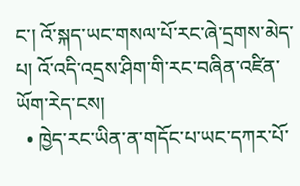ང་། འོ་སྐད་ཡང་གསལ་པོ་རང་ཞེ་དྲགས་མེད་པ། འོ་འདི་འདྲས་ཤིག་གི་རང་བཞིན་འཛིན་ཡོག་རེད་ངས།
  • ཁྱེད་རང་ཡིན་ན་གདོང་པ་ཡང་དཀར་པོ་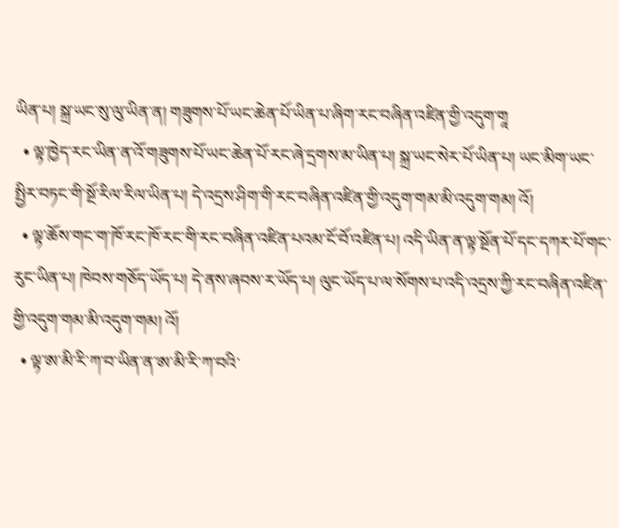ཡིན་པ། སྐྲ་ཡང་སུ་ལུ་ཡིན་ན། གཟུགས་པོ་ཡང་ཆེན་པོ་ཡིན་པ་ཞིག་རང་བཞིན་འཛིན་གྱི་འདུག་གཱ
  • ལྟ་ཁྱེད་རང་ཡིན་ན་འོ་གཟུགས་པོ་ཡང་ཆེན་པོ་རང་ཞེ་དྲགས་མ་ཡིན་པ། སྐྲ་ཡང་སེར་པོ་ཡིན་པ། ཡང་མིག་ཡང་སྤྱིར་བཏང་གི་སྔོ་རིལ་རིལ་ཡིན་པ། དེ་འདྲས་ཤིག་གི་རང་བཞིན་འཛིན་གྱི་འདུག་གམ་མི་འདུག་གམ། འོ།
  • ལྟ་ཆོས་གང་ག་ཁོ་རང་ཁོ་རང་གི་རང་བཞིན་འཛིན་པའམ་ངོ་བོ་འཛིན་པ། འདི་ཡིན་ན་ལྟ་སྔོན་པོ་དང་དཀར་པོ་གང་རུང་ཡིན་པ། ཁེབས་གཅོད་ཡོད་པ། དེ་ནས་ཞབས་ར་ཡོད་པ། ལུང་ཡོད་པ་ལ་སོགས་པ་འདི་འདྲས་ཀྱི་རང་བཞིན་འཛིན་གྱི་འདུག་གམ་མི་འདུག་གམ། འོ།
  • ལྟ་ཨ་མི་རི་ཀ་བ་ཡིན་ན་ཨ་མི་རི་ཀ་བའི་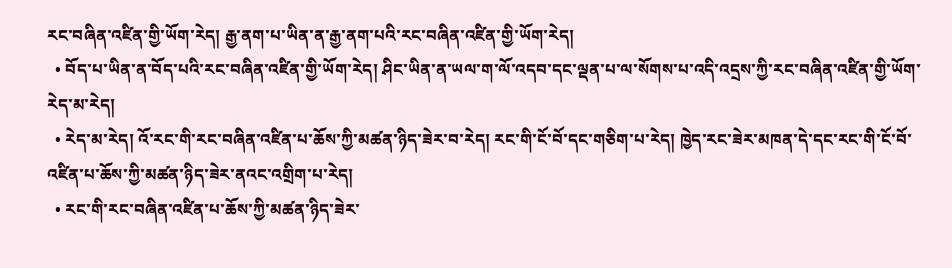རང་བཞིན་འཛིན་གྱི་ཡོག་རེད། རྒྱ་ནག་པ་ཡིན་ན་རྒྱ་ནག་པའི་རང་བཞིན་འཛིན་གྱི་ཡོག་རེད།
  • བོད་པ་ཡིན་ན་བོད་པའི་རང་བཞིན་འཛིན་གྱི་ཡོག་རེད། ཤིང་ཡིན་ན་ཡལ་ག་ལོ་འདབ་དང་ལྡན་པ་ལ་སོགས་པ་འདི་འདྲས་ཀྱི་རང་བཞིན་འཛིན་གྱི་ཡོག་རེད་མ་རེད།
  • རེད་མ་རེད། འོ་རང་གི་རང་བཞིན་འཛིན་པ་ཆོས་ཀྱི་མཚན་ཉིད་ཟེར་བ་རེད། རང་གི་ངོ་བོ་དང་གཅིག་པ་རེད། ཁྱེད་རང་ཟེར་མཁན་དེ་དང་རང་གི་ངོ་བོ་འཛིན་པ་ཆོས་ཀྱི་མཚན་ཉིད་ཟེར་ནའང་འགྲིག་པ་རེད།
  • རང་གི་རང་བཞིན་འཛིན་པ་ཆོས་ཀྱི་མཚན་ཉིད་ཟེར་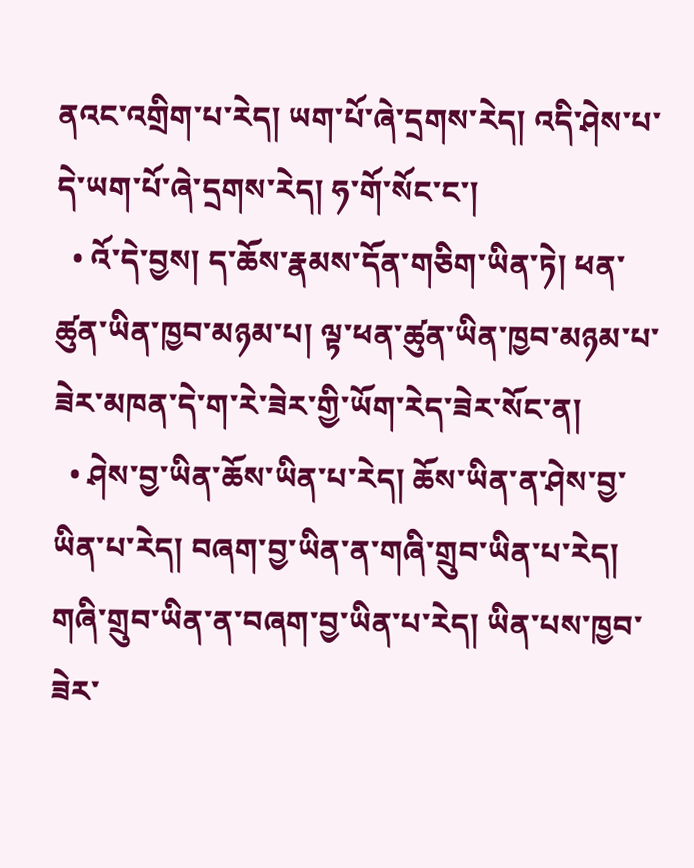ནའང་འགྲིག་པ་རེད། ཡག་པོ་ཞེ་དྲགས་རེད། འདི་ཤེས་པ་དེ་ཡག་པོ་ཞེ་དྲགས་རེད། ཧ་གོ་སོང་ང་།
  • འོ་དེ་བྱས། ད་ཆོས་རྣམས་དོན་གཅིག་ཡིན་ཏེ། ཕན་ཚུན་ཡིན་ཁྱབ་མཉམ་པ། ལྟ་ཕན་ཚུན་ཡིན་ཁྱབ་མཉམ་པ་ཟེར་མཁན་དེ་ག་རེ་ཟེར་གྱི་ཡོག་རེད་ཟེར་སོང་ན།
  • ཤེས་བྱ་ཡིན་ཆོས་ཡིན་པ་རེད། ཆོས་ཡིན་ན་ཤེས་བྱ་ཡིན་པ་རེད། བཞག་བྱ་ཡིན་ན་གཞི་གྲུབ་ཡིན་པ་རེད། གཞི་གྲུབ་ཡིན་ན་བཞག་བྱ་ཡིན་པ་རེད། ཡིན་པས་ཁྱབ་ཟེར་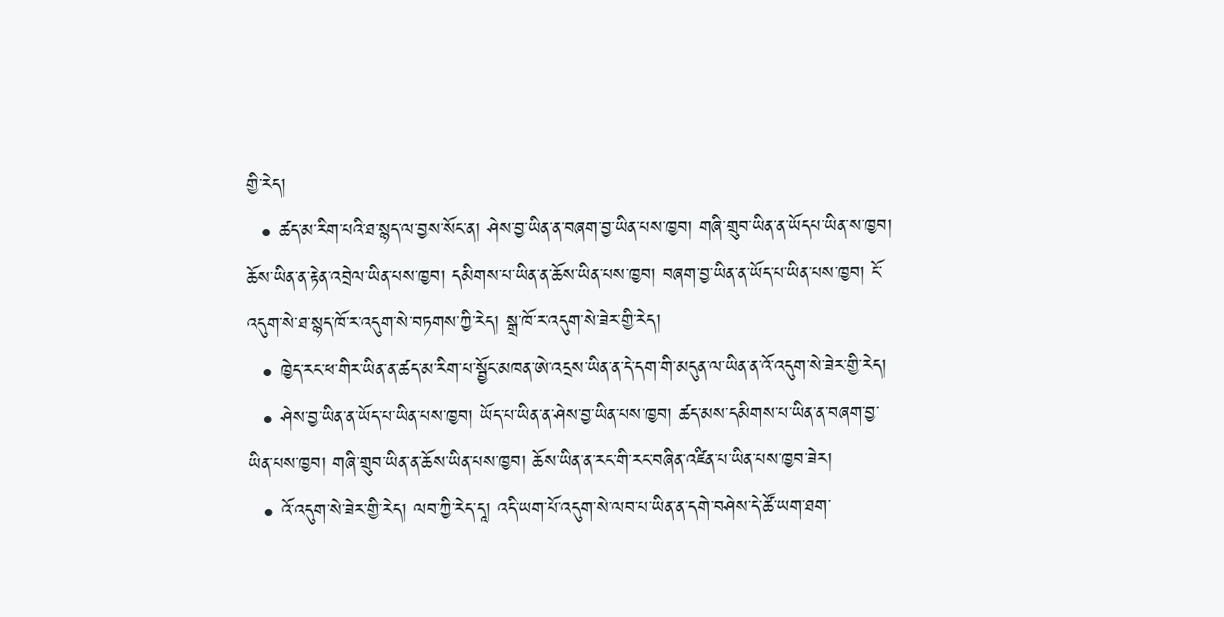གྱི་རེད།
  • ཚད་མ་རིག་པའི་ཐ་སྙད་ལ་བྱས་སོང་ན། ཤེས་བྱ་ཡིན་ན་བཞག་བྱ་ཡིན་པས་ཁྱབ། གཞི་གྲུབ་ཡིན་ན་ཡོདཔ་ཡིན་ས་ཁྱབ། ཆོས་ཡིན་ན་རྟེན་འབྲེལ་ཡིན་པས་ཁྱབ། དམིགས་པ་ཡིན་ན་ཆོས་ཡིན་པས་ཁྱབ། བཞག་བྱ་ཡིན་ན་ཡོད་པ་ཡིན་པས་ཁྱབ། ངོ་འདུག་སེ་ཐ་སྙད་ཁོ་ར་འདུག་སེ་བཏགས་ཀྱི་རེད། སྒྲ་ཁོ་ར་འདུག་སེ་ཟེར་གྱི་རེད།
  • ཁྱེད་རང་ཕ་གིར་ཡིན་ན་ཚད་མ་རིག་པ་སྦྱོང་མཁན་ཨེ་འདྲས་ཡིན་ན་དེ་དག་གི་མདུན་ལ་ཡིན་ན་འོ་འདུག་སེ་ཟེར་གྱི་རེད།
  • ཤེས་བྱ་ཡིན་ན་ཡོད་པ་ཡིན་པས་ཁྱབ། ཡོད་པ་ཡིན་ན་ཤེས་བྱ་ཡིན་པས་ཁྱབ། ཚད་མས་དམིགས་པ་ཡིན་ན་བཞག་བྱ་ཡིན་པས་ཁྱབ། གཞི་གྲུབ་ཡིན་ན་ཆོས་ཡིན་པས་ཁྱབ། ཆོས་ཡིན་ན་རང་གི་རང་བཞིན་འཛིན་པ་ཡིན་པས་ཁྱབ་ཟེར།
  • འོ་འདུག་སེ་ཟེར་གྱི་རེད། ལབ་ཀྱི་རེད་དཱ། འདི་ཡག་པོ་འདུག་སེ་ལབ་པ་ཡིན་ན་དགེ་བཤེས་དེ་ཚོ་ཡག་ཐག་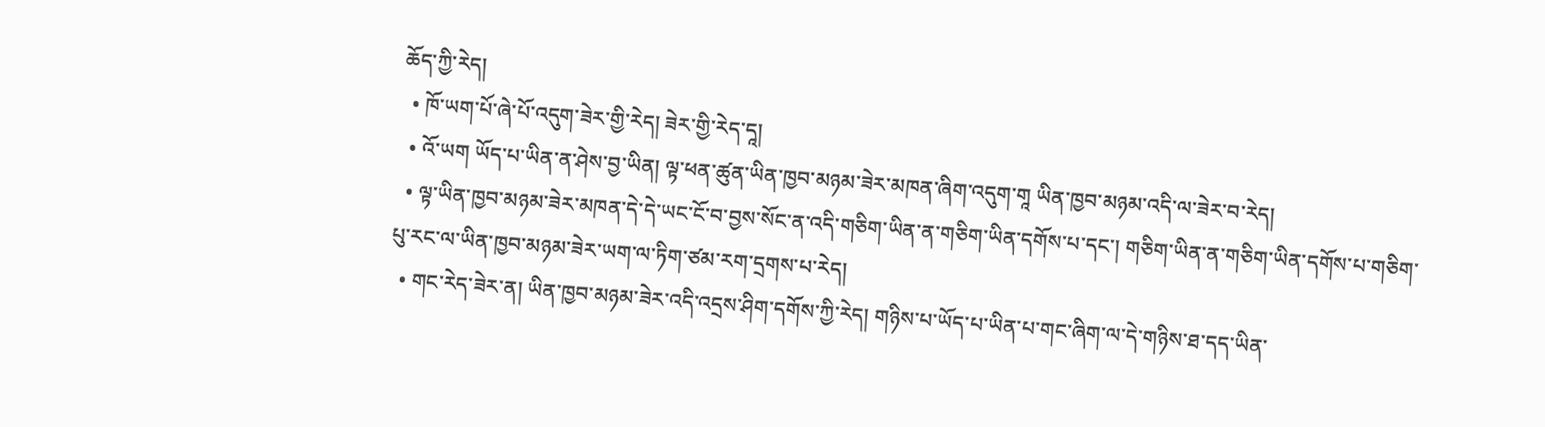ཆོད་ཀྱི་རེད།
  • ཁོ་ཡག་པོ་ཞེ་པོ་འདུག་ཟེར་གྱི་རེད། ཟེར་གྱི་རེད་དཱ།
  • འོ་ཡག ཡོད་པ་ཡིན་ན་ཤེས་བྱ་ཡིན། ལྟ་ཕན་ཚུན་ཡིན་ཁྱབ་མཉམ་ཟེར་མཁན་ཞིག་འདུག་གཱ ཡིན་ཁྱབ་མཉམ་འདི་ལ་ཟེར་བ་རེད།
  • ལྟ་ཡིན་ཁྱབ་མཉམ་ཟེར་མཁན་དེ་དེ་ཡང་ངོ་བ་བྱས་སོང་ན་འདི་གཅིག་ཡིན་ན་གཅིག་ཡིན་དགོས་པ་དང་། གཅིག་ཡིན་ན་གཅིག་ཡིན་དགོས་པ་གཅིག་པུ་རང་ལ་ཡིན་ཁྱབ་མཉམ་ཟེར་ཡག་ལ་ཏིག་ཙམ་རག་དྲགས་པ་རེད།
  • གང་རེད་ཟེར་ན། ཡིན་ཁྱབ་མཉམ་ཟེར་འདི་འདྲས་ཤིག་དགོས་ཀྱི་རེད། གཉིས་པ་ཡོད་པ་ཡིན་པ་གང་ཞིག་ལ་དེ་གཉིས་ཐ་དད་ཡིན་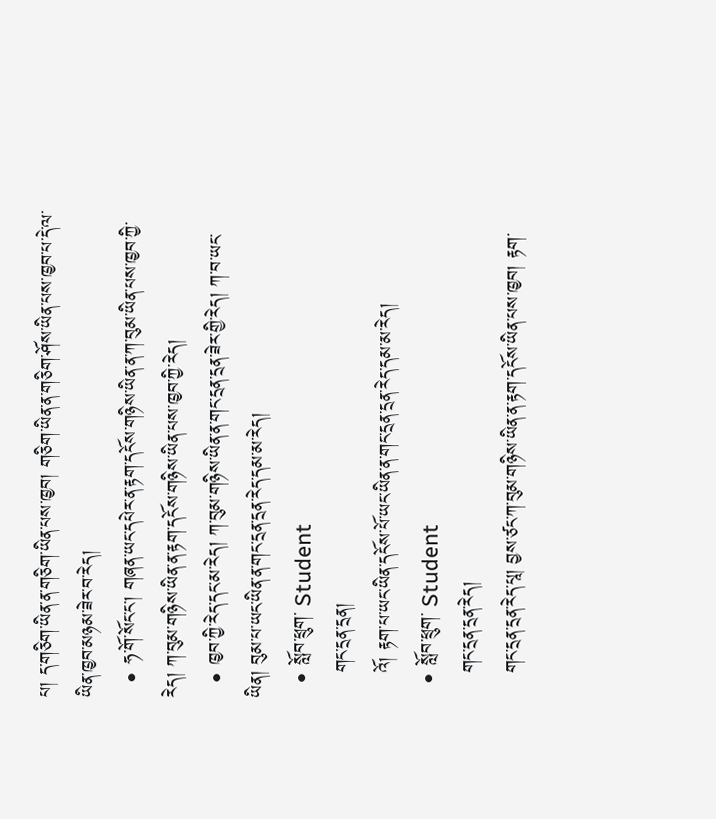པ། ད་གཅིག་ཡིན་ན་གཅིག་ཡིན་པས་ཁྱབ། གཅིག་ཡིན་ན་གཅིག་ཤོས་ཡིན་པས་ཁྱབ་པ་དེ་ལ་ཡིན་ཁྱབ་མཉམ་ཟེར་བ་རེད།
  • ཧ་གོ་སོང་ང་། གཞན་ཡང་དཔེར་ན་རྟག་དངོས་གཉིས་ཡིན་ན་ཀ་བུམ་ཡིན་པས་ཁྱབ་ཀྱི་རེད། ཀ་བུམ་གཉིས་ཡིན་ན་རྟག་དངོས་གཉིས་ཡིན་པས་ཁྱབ་ཀྱི་རེད།
  • ཁྱབ་ཀྱི་རེད་དང་མ་རེད། ཀ་བུམ་གཉིས་ཡིན་ན་གང་དྲན་དྲན་ཟེར་གྱི་རེད། ཀ་བ་ཡང་ཡིན། བུམ་པ་ཡང་ཡིན་ན་གང་དྲན་དྲན་རེད་དམ་མ་རེད།
  • སློབ་ཕྲུག་ Student
    གང་དྲན་དྲན།
    འོ། རྟག་པ་ཡང་ཡིན་དངོས་པོ་ཡང་ཡིན་ན་གང་དྲན་དྲན་རེད་དམ་མ་རེད།
  • སློབ་ཕྲུག་ Student
    གང་དྲན་དྲན་རེད།
    གང་དྲན་དྲན་རེད་པཱ། བྱས་ཙང་ཀ་བུམ་གཉིས་ཡིན་ན་རྟག་དངོས་ཡིན་པས་ཁྱབ། རྟག་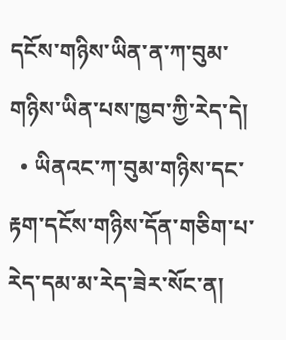དངོས་གཉིས་ཡིན་ན་ཀ་བུམ་གཉིས་ཡིན་པས་ཁྱབ་ཀྱི་རེད་དེ།
  • ཡིནའང་ཀ་བུམ་གཉིས་དང་རྟག་དངོས་གཉིས་དོན་གཅིག་པ་རེད་དམ་མ་རེད་ཟེར་སོང་ན།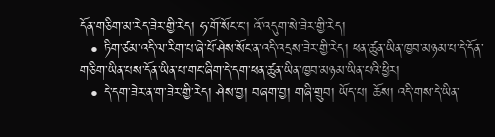དོན་གཅིག་མ་རེད་ཟེར་གྱི་རེད། ཧ་གོ་སོང་ང་། འོ་འདུག་སེ་ཟེར་གྱི་རེད།
  • ཏིག་ཙམ་འདི་ལ་རིག་པ་ཞེ་པོ་ཤེས་སོང་ན་འདི་འདྲས་ཟེར་གྱི་རེད། ཕན་ཚུན་ཡིན་ཁྱབ་མཉམ་པ་དེ་དོན་གཅིག་ཡིན་པས་དོན་ཡིན་པ་གང་ཞིག་དེ་དག་ཕན་ཚུན་ཡིན་ཁྱབ་མཉམ་ཡིན་པའི་ཕྱིར།
  • དེ་དག་ཟེར་ན་ག་ཟེར་གྱི་རེད། ཤེས་བྱ། བཞག་བྱ། གཞི་གྲུབ། ཡོད་པ། ཆོས། འདི་གས་དེ་ཡིན་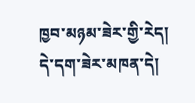ཁྱབ་མཉམ་ཟེར་གྱི་རེད། དེ་དག་ཟེར་མཁན་དེ།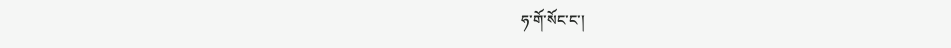ཧ་གོ་སོང་ང་།